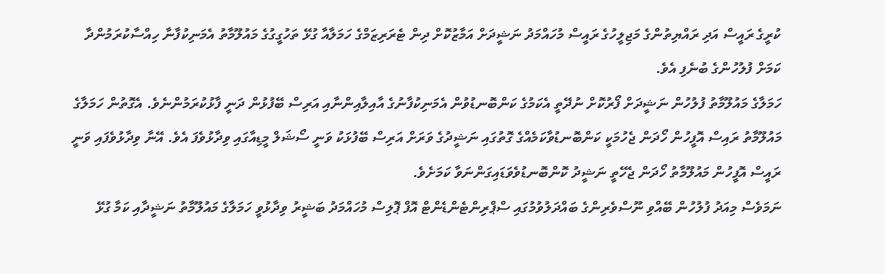ކުރީގެ ރައީސް އަދި ރައްޔިތުންގެ މަޖިލީހުގެ ރައީސް މުހައްމަދު ނަޝީދަށް އަމާޒުކޮށް ދިން ޓެރަރިޒަމްގެ ހަމަލާއާ ގުޅޭ ތަހުގީގުގެ މައުލޫމާތު އެމަނިކުފާނާ ހިއްސާކުރަމުންދާ ކަމަށް ފުލުހުންގެ ބުނެފި އެވެ.
ހަމަލާގެ މައުލޫމާތު ފުލުހުން ނަޝީދަށް ފޯރުކޮށް ނުދޭތީ އެކަމުގެ ކަންބޮނޑުވުން އެމަނިކުފާނުގެ އާއިލާއިންނާއި އަރިސް ބޭފުޅުން ދަނީ ފާޅުކުރަމުންނެވެ. އެގޮތުން ހަމަލާގެ މައުލޫމާތު ރައިސް އޮފީހުން ހޯދަން ޖެހުމަކީ ކަންބޮނޑުވާކަމެއްގެ ގޮތުގައި ނަޝީދުގެ ވަރަށް އަރިސް ބޭފުޅަކު ވަނީ ސޯޝަލް މީޑިއާގައި ވިދާޅުވެފަ އެވެ. އޭނާ ވިދާޅުވެފައި ވަނީ ރައީސް އޮފީހުން މައުލޫމާތު ހޯދަން ޖެހޭތީ ނަޝީދު ކޮންބޮނޑުވެވަޑައިގަންނަވާ ކަމަށެވެ.
ނަމަވެސް މިއަދު ފުލުހުން ބޭއްވި ނޫސްވެރިންގެ ބައްދަލުވުމުގައި ސްޕްރިންޓެންޑެންޓް އޮފް ޕޮލިސް މުހައްމަދު ބަޝީރު ވިދާޅުވީ ހަމަލާގެ މައުލޫމާތު ނަޝީދާއި ކަމާ ގުޅޭ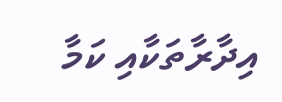އިދާރާތަކާއި ކަމާ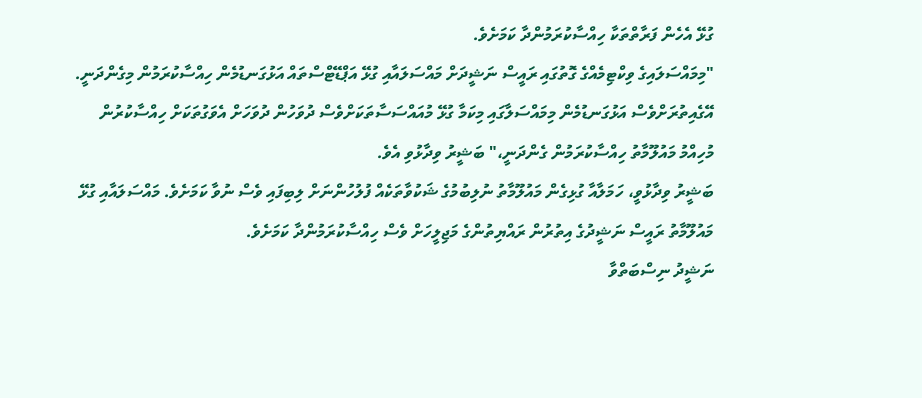ގުޅޭ އެހެން ފަރާތްތަކާ ހިއްސާކުރަމުންދާ ކަމަށެވެ.
"މިމައްސަލައިގެ ވިކްޓިމެއްގެ ގޮތުގައި ރައީސް ނަޝީދަށް މައްސަލައާއި ގުޅޭ އަޕްޑޭޓްސްތައް އަޅުގަނޑުމެން ހިއްސާކުރަމުން މިގެންދަނީ. އޭގެއިތުރަށްވެސް އަޅުގަނޑުމެން މިމައްސަލާގައި މިކަމާ ގުޅޭ މުއައްސަސާތަކަށްވެސް ދުވަހުން ދުވަހަށް އެވަގުތަކަށް ހިއްސާކުރުން މުހިއްމު މައުލޫމާތު ހިއްސާކުރަމުން ގެންދަނީ،" ބަޝީރު ވިދާޅުވި އެވެ.
ބަޝީރު ވިދާޅުވީ، ހަމަލާއާ ގުޅިގެން މައުލޫމާތު ނުލިބުމުގެ ޝަކުވާތަކެއް ފުލުހުންނަށް ލިބިފައި ވެސް ނުވާ ކަމަށެވެ. މައްސަލައާއި ގުޅޭ މައުލޫމާތު ރައީސް ނަޝީދުގެ އިތުރުން ރައްޔިތުންގެ މަޖިލީހަށް ވެސް ހިއްސާކުރަމުންދާ ކަމަށެވެ.
ނަޝީދު ނިސްބަތްވާ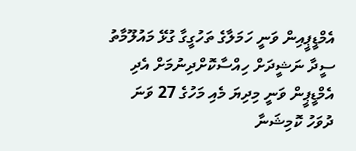އެމްޑީޕީއިން ވަނީ ހަމަލާގެ ތަހުގީގާ ގުޅޭ މައުލޫމާތު ސީދާ ނަޝީދަށް ހިއްސާކޮށްދިނުމަށް އެދި އެމްޑީޕީން ވަނީ މިދިޔަ މެއި މަހުގެ 27 ވަނަ ދުވަހު ކޮމިޝަނާ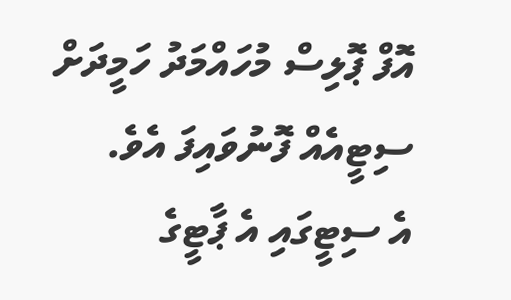އޮފް ޕޮލިސް މުހައްމަދު ހަމީދަށް ސިޓީއެއް ފޮނުވައިފަ އެވެ.
އެ ސިޓީގައި އެ ޕާޓީގެ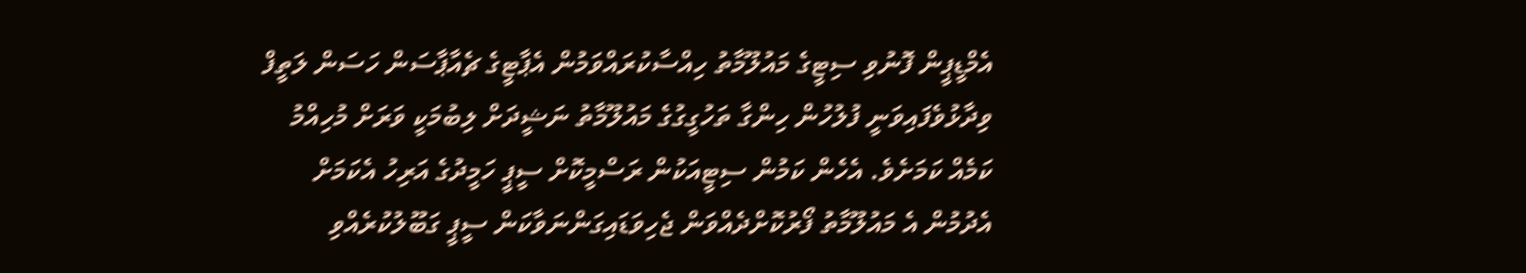އެމްޑީޕީން ފޮނުވި ސިޓީގެ މައުލޫމާތު ހިއްސާކުރައްވަމުން އެޕާޓީގެ ޗެއާޕާސަން ހަސަން ލަތީފް ވިދާޅުވެފައިވަނީ ފުލުހުން ހިންގާ ތަހުގީގުގެ މައުލޫމާތު ނަޝީދަށް ލިބުމަކީ ވަރަށް މުހިއްމު ކަމެއް ކަމަށެވެ. އެހެން ކަމުން ސިޓީއަކުން ރަސްމީކޮށް ސީޕީ ހަމީދުގެ އަރިހު އެކަމަށް އެދުމުން އެ މައުލޫމާތު ފޯރުކޮށްދެއްވަން ޖެހިވަޑައިގަންނަވާކަން ސީޕީ ގަބޫލުކުރެއްވި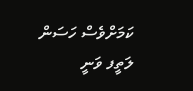ކަމަށްވެސް ހަސަން ލަތީފ ވަނީ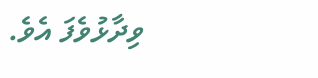ވިދާޅުވެފަ އެވެ.